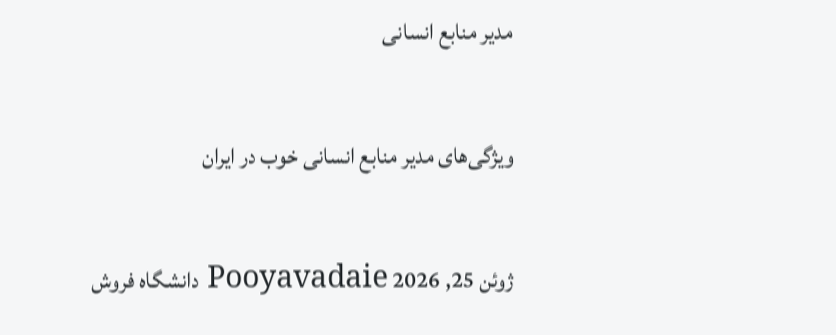مدیر منابع انسانی

ویژگی‌های مدیر منابع انسانی خوب در ایران

ژوئن 25, 2026 Pooyavadaie دانشگاه فروش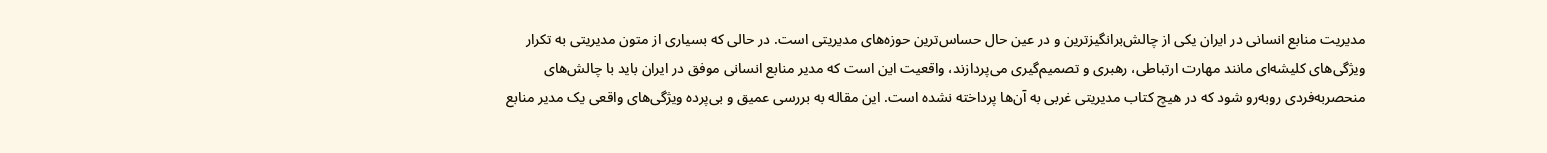مدیریت منابع انسانی در ایران یکی از چالش‌برانگیزترین و در عین حال حساس‌ترین حوزه‌های مدیریتی است. در حالی که بسیاری از متون مدیریتی به تکرار ویژگی‌های کلیشه‌ای مانند مهارت ارتباطی، رهبری و تصمیم‌گیری می‌پردازند، واقعیت این است که مدیر منابع انسانی موفق در ایران باید با چالش‌های منحصربه‌فردی روبه‌رو شود که در هیچ کتاب مدیریتی غربی به آن‌ها پرداخته نشده است. این مقاله به بررسی عمیق و بی‌پرده ویژگی‌های واقعی یک مدیر منابع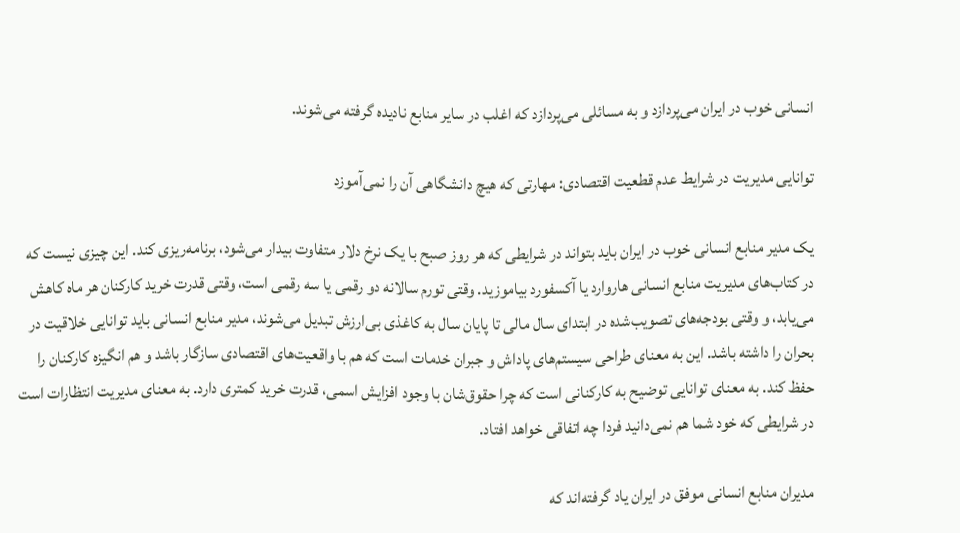انسانی خوب در ایران می‌پردازد و به مسائلی می‌پردازد که اغلب در سایر منابع نادیده گرفته می‌شوند.

توانایی مدیریت در شرایط عدم قطعیت اقتصادی: مهارتی که هیچ دانشگاهی آن را نمی‌آموزد

یک مدیر منابع انسانی خوب در ایران باید بتواند در شرایطی که هر روز صبح با یک نرخ دلار متفاوت بیدار می‌شود، برنامه‌ریزی کند. این چیزی نیست که در کتاب‌های مدیریت منابع انسانی هاروارد یا آکسفورد بیاموزید. وقتی تورم سالانه دو رقمی یا سه رقمی است، وقتی قدرت خرید کارکنان هر ماه کاهش می‌یابد، و وقتی بودجه‌های تصویب‌شده در ابتدای سال مالی تا پایان سال به کاغذی بی‌ارزش تبدیل می‌شوند، مدیر منابع انسانی باید توانایی خلاقیت در بحران را داشته باشد. این به معنای طراحی سیستم‌های پاداش و جبران خدمات است که هم با واقعیت‌های اقتصادی سازگار باشد و هم انگیزه کارکنان را حفظ کند. به معنای توانایی توضیح به کارکنانی است که چرا حقوق‌شان با وجود افزایش اسمی، قدرت خرید کمتری دارد. به معنای مدیریت انتظارات است در شرایطی که خود شما هم نمی‌دانید فردا چه اتفاقی خواهد افتاد.

مدیران منابع انسانی موفق در ایران یاد گرفته‌اند که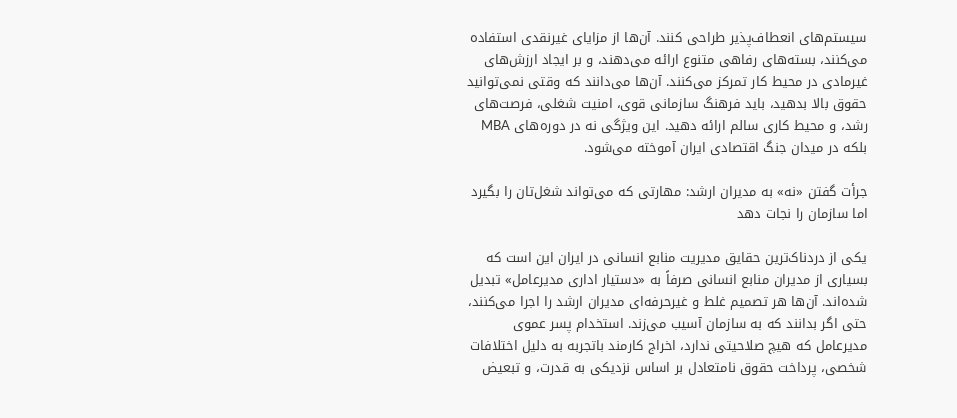سیستم‌های انعطاف‌پذیر طراحی کنند. آن‌ها از مزایای غیرنقدی استفاده می‌کنند، بسته‌های رفاهی متنوع ارائه می‌دهند، و بر ایجاد ارزش‌های غیرمادی در محیط کار تمرکز می‌کنند. آن‌ها می‌دانند که وقتی نمی‌توانید حقوق بالا بدهید، باید فرهنگ سازمانی قوی، امنیت شغلی، فرصت‌های رشد، و محیط کاری سالم ارائه دهید. این ویژگی نه در دوره‌های MBA بلکه در میدان جنگ اقتصادی ایران آموخته می‌شود.

جرأت گفتن «نه» به مدیران ارشد: مهارتی که می‌تواند شغل‌تان را بگیرد اما سازمان را نجات دهد

یکی از دردناک‌ترین حقایق مدیریت منابع انسانی در ایران این است که بسیاری از مدیران منابع انسانی صرفاً به «دستیار اداری مدیرعامل» تبدیل شده‌اند. آن‌ها هر تصمیم غلط و غیرحرفه‌ای مدیران ارشد را اجرا می‌کنند، حتی اگر بدانند که به سازمان آسیب می‌زند. استخدام پسر عموی مدیرعامل که هیچ صلاحیتی ندارد، اخراج کارمند باتجربه به دلیل اختلافات شخصی، پرداخت حقوق نامتعادل بر اساس نزدیکی به قدرت، و تبعیض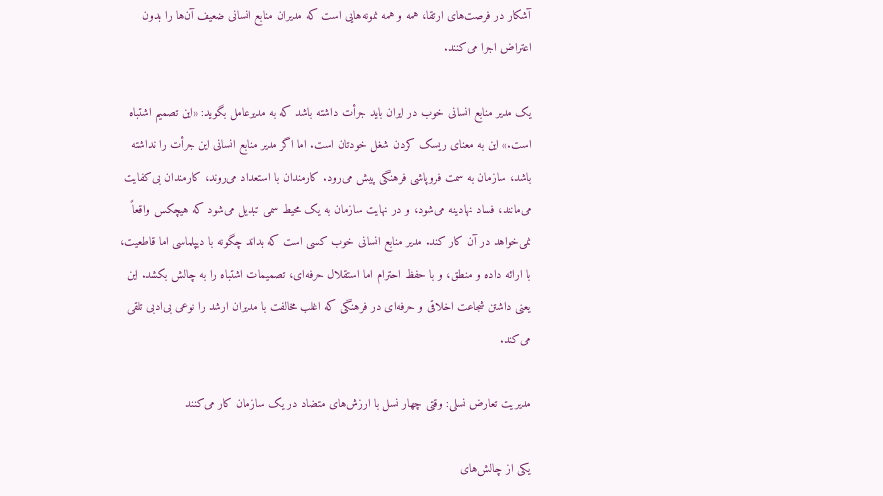آشکار در فرصت‌های ارتقا، همه و همه نمونه‌هایی است که مدیران منابع انسانی ضعیف آن‌ها را بدون اعتراض اجرا می‌کنند.

یک مدیر منابع انسانی خوب در ایران باید جرأت داشته باشد که به مدیرعامل بگوید: «این تصمیم اشتباه است.» این به معنای ریسک کردن شغل خودتان است. اما اگر مدیر منابع انسانی این جرأت را نداشته باشد، سازمان به سمت فروپاشی فرهنگی پیش می‌رود. کارمندان با استعداد می‌روند، کارمندان بی‌کفایت می‌مانند، فساد نهادینه می‌شود، و در نهایت سازمان به یک محیط سمی تبدیل می‌شود که هیچکس واقعاً نمی‌خواهد در آن کار کند. مدیر منابع انسانی خوب کسی است که بداند چگونه با دیپلماسی اما قاطعیت، با ارائه داده و منطق، و با حفظ احترام اما استقلال حرفه‌ای، تصمیمات اشتباه را به چالش بکشد. این یعنی داشتن شجاعت اخلاقی و حرفه‌ای در فرهنگی که اغلب مخالفت با مدیران ارشد را نوعی بی‌ادبی تلقی می‌کند.

مدیریت تعارض نسلی: وقتی چهار نسل با ارزش‌های متضاد در یک سازمان کار می‌کنند

یکی از چالش‌های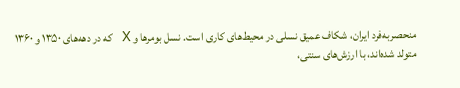منحصربه‌فرد ایران، شکاف عمیق نسلی در محیط‌های کاری است. نسل بومرها و X که در دهه‌های ۱۳۵۰ و ۱۳۶۰ متولد شده‌اند، با ارزش‌های سنتی،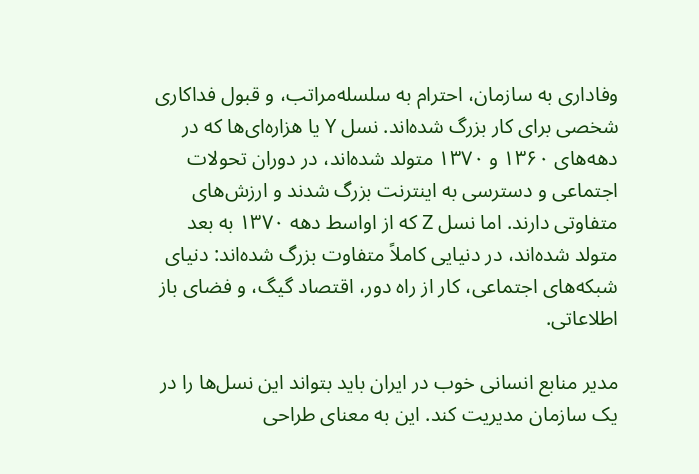وفاداری به سازمان، احترام به سلسله‌مراتب، و قبول فداکاری شخصی برای کار بزرگ شده‌اند. نسل Y یا هزاره‌ای‌ها که در دهه‌های ۱۳۶۰ و ۱۳۷۰ متولد شده‌اند، در دوران تحولات اجتماعی و دسترسی به اینترنت بزرگ شدند و ارزش‌های متفاوتی دارند. اما نسل Z که از اواسط دهه ۱۳۷۰ به بعد متولد شده‌اند، در دنیایی کاملاً متفاوت بزرگ شده‌اند: دنیای شبکه‌های اجتماعی، کار از راه دور، اقتصاد گیگ، و فضای باز اطلاعاتی.

مدیر منابع انسانی خوب در ایران باید بتواند این نسل‌ها را در یک سازمان مدیریت کند. این به معنای طراحی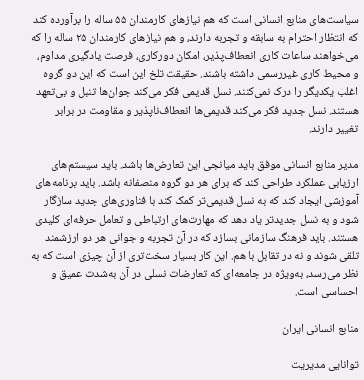سیاست‌های منابع انسانی است که هم نیازهای کارمندان ۵۵ ساله را برآورده کند که انتظار احترام به سابقه و تجربه دارند، و هم نیازهای کارمندان ۲۵ ساله را که می‌خواهند ساعات کاری انعطاف‌پذیر، امکان دورکاری، فرصت یادگیری مداوم، و محیط کاری غیررسمی داشته باشند. حقیقت تلخ این است که این دو گروه اغلب یکدیگر را درک نمی‌کنند. نسل قدیمی فکر می‌کند جوان‌ها تنبل و بی‌تعهد هستند. نسل جدید فکر می‌کند قدیمی‌ها انعطاف‌ناپذیر و مقاومت در برابر تغییر دارند.

مدیر منابع انسانی موفق باید میانجی این تعارض‌ها باشد. باید سیستم‌های ارزیابی عملکرد طراحی کند که برای هر دو گروه منصفانه باشد. باید برنامه‌های آموزشی ایجاد کند که به نسل قدیمی‌تر کمک کند با فناوری‌های جدید سازگار شود و به نسل جدیدتر یاد دهد که مهارت‌های ارتباطی و تعامل حرفه‌ای کلیدی هستند. باید فرهنگ سازمانی بسازد که در آن تجربه و جوانی هر دو ارزشمند تلقی شوند و نه در تقابل با هم. این کار بسیار سخت‌تری از آن چیزی است که به نظر می‌رسد، به‌ویژه در جامعه‌ای که تعارضات نسلی در آن به‌شدت عمیق و احساسی است.

منابع انسانی ایران

توانایی مدیریت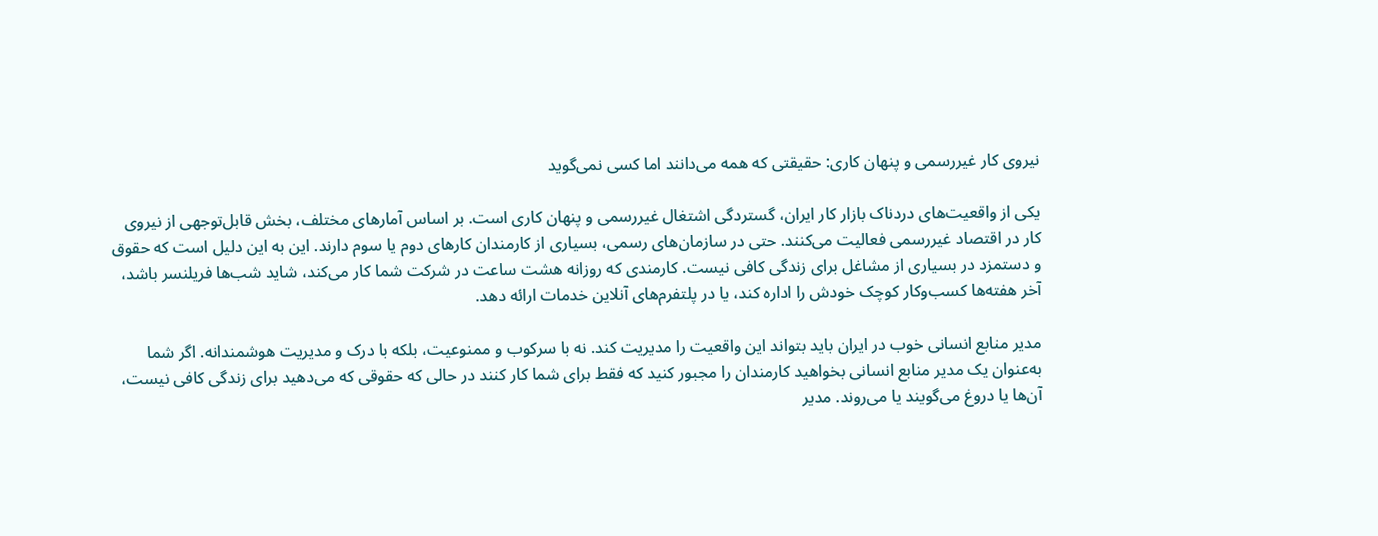نیروی کار غیررسمی و پنهان کاری: حقیقتی که همه می‌دانند اما کسی نمی‌گوید

یکی از واقعیت‌های دردناک بازار کار ایران، گستردگی اشتغال غیررسمی و پنهان کاری است. بر اساس آمارهای مختلف، بخش قابل‌توجهی از نیروی کار در اقتصاد غیررسمی فعالیت می‌کنند. حتی در سازمان‌های رسمی، بسیاری از کارمندان کارهای دوم یا سوم دارند. این به این دلیل است که حقوق و دستمزد در بسیاری از مشاغل برای زندگی کافی نیست. کارمندی که روزانه هشت ساعت در شرکت شما کار می‌کند، شاید شب‌ها فریلنسر باشد، آخر هفته‌ها کسب‌وکار کوچک خودش را اداره کند، یا در پلتفرم‌های آنلاین خدمات ارائه دهد.

مدیر منابع انسانی خوب در ایران باید بتواند این واقعیت را مدیریت کند. نه با سرکوب و ممنوعیت، بلکه با درک و مدیریت هوشمندانه. اگر شما به‌عنوان یک مدیر منابع انسانی بخواهید کارمندان را مجبور کنید که فقط برای شما کار کنند در حالی که حقوقی که می‌دهید برای زندگی کافی نیست، آن‌ها یا دروغ می‌گویند یا می‌روند. مدیر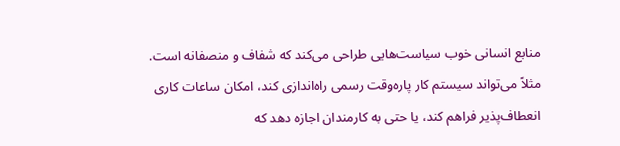منابع انسانی خوب سیاست‌هایی طراحی می‌کند که شفاف و منصفانه است. مثلاً می‌تواند سیستم کار پاره‌وقت رسمی راه‌اندازی کند، امکان ساعات کاری انعطاف‌پذیر فراهم کند، یا حتی به کارمندان اجازه دهد که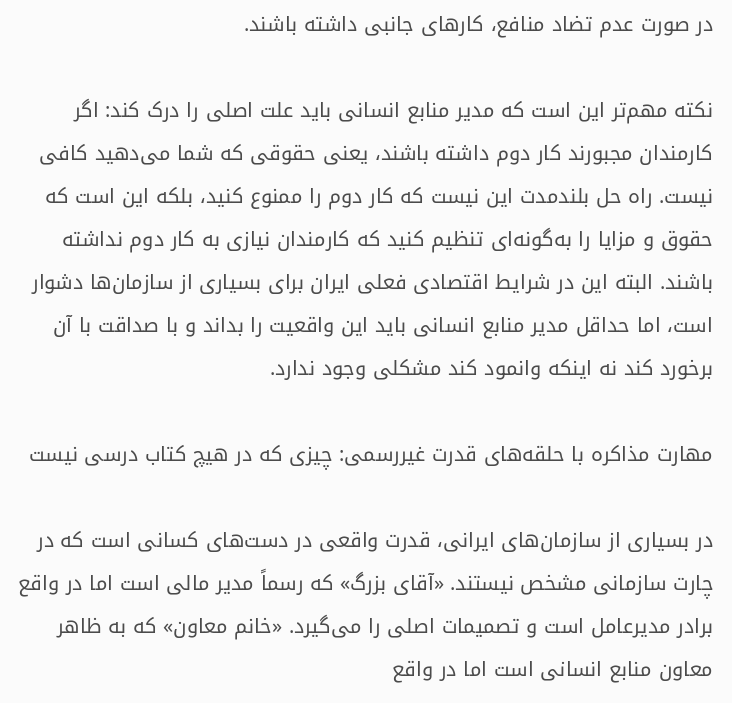در صورت عدم تضاد منافع، کارهای جانبی داشته باشند.

نکته مهم‌تر این است که مدیر منابع انسانی باید علت اصلی را درک کند: اگر کارمندان مجبورند کار دوم داشته باشند، یعنی حقوقی که شما می‌دهید کافی نیست. راه حل بلندمدت این نیست که کار دوم را ممنوع کنید، بلکه این است که حقوق و مزایا را به‌گونه‌ای تنظیم کنید که کارمندان نیازی به کار دوم نداشته باشند. البته این در شرایط اقتصادی فعلی ایران برای بسیاری از سازمان‌ها دشوار است، اما حداقل مدیر منابع انسانی باید این واقعیت را بداند و با صداقت با آن برخورد کند نه اینکه وانمود کند مشکلی وجود ندارد.

مهارت مذاکره با حلقه‌های قدرت غیررسمی: چیزی که در هیچ کتاب درسی نیست

در بسیاری از سازمان‌های ایرانی، قدرت واقعی در دست‌های کسانی است که در چارت سازمانی مشخص نیستند. «آقای بزرگ» که رسماً مدیر مالی است اما در واقع برادر مدیرعامل است و تصمیمات اصلی را می‌گیرد. «خانم معاون» که به ظاهر معاون منابع انسانی است اما در واقع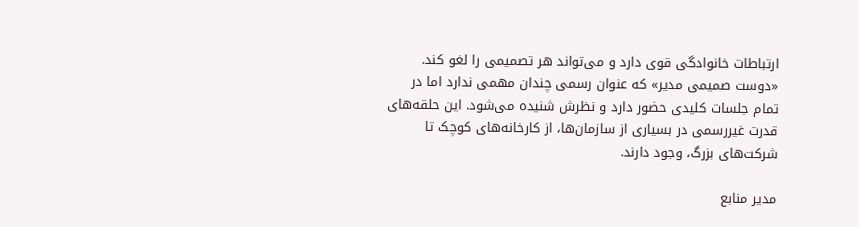ارتباطات خانوادگی قوی دارد و می‌تواند هر تصمیمی را لغو کند. «دوست صمیمی مدیر» که عنوان رسمی چندان مهمی ندارد اما در تمام جلسات کلیدی حضور دارد و نظرش شنیده می‌شود. این حلقه‌های قدرت غیررسمی در بسیاری از سازمان‌ها، از کارخانه‌های کوچک تا شرکت‌های بزرگ، وجود دارند.

مدیر منابع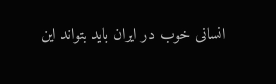انسانی خوب در ایران باید بتواند این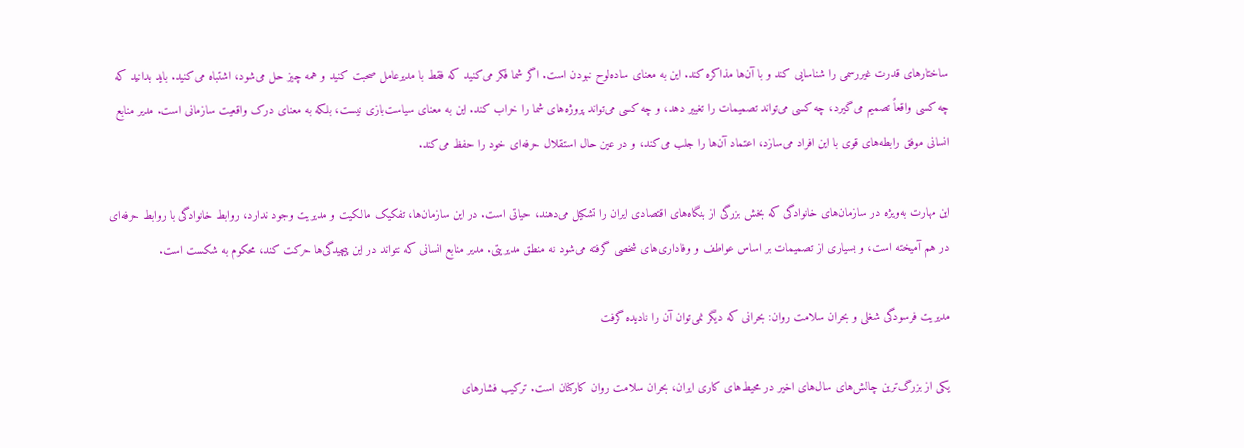ساختارهای قدرت غیررسمی را شناسایی کند و با آن‌ها مذاکره کند. این به معنای ساده‌لوح نبودن است. اگر شما فکر می‌کنید که فقط با مدیرعامل صحبت کنید و همه چیز حل می‌شود، اشتباه می‌کنید. باید بدانید که چه کسی واقعاً تصمیم می‌گیرد، چه کسی می‌تواند تصمیمات را تغییر دهد، و چه کسی می‌تواند پروژه‌های شما را خراب کند. این به معنای سیاست‌بازی نیست، بلکه به معنای درک واقعیت سازمانی است. مدیر منابع انسانی موفق رابطه‌های قوی با این افراد می‌سازد، اعتماد آن‌ها را جلب می‌کند، و در عین حال استقلال حرفه‌ای خود را حفظ می‌کند.

این مهارت به‌ویژه در سازمان‌های خانوادگی که بخش بزرگی از بنگاه‌های اقتصادی ایران را تشکیل می‌دهند، حیاتی است. در این سازمان‌ها، تفکیک مالکیت و مدیریت وجود ندارد، روابط خانوادگی با روابط حرفه‌ای در هم آمیخته است، و بسیاری از تصمیمات بر اساس عواطف و وفاداری‌های شخصی گرفته می‌شود نه منطق مدیریتی. مدیر منابع انسانی که نتواند در این پیچیدگی‌ها حرکت کند، محکوم به شکست است.

مدیریت فرسودگی شغلی و بحران سلامت روان: بحرانی که دیگر نمی‌توان آن را نادیده گرفت

یکی از بزرگ‌ترین چالش‌های سال‌های اخیر در محیط‌های کاری ایران، بحران سلامت روان کارکنان است. ترکیب فشارهای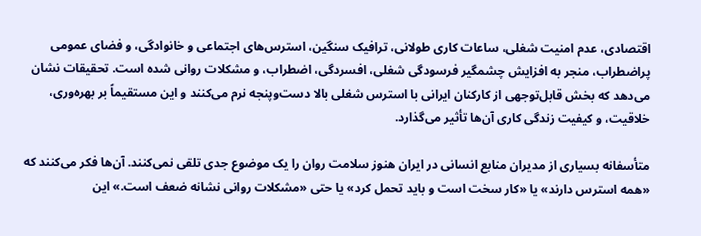اقتصادی، عدم امنیت شغلی، ساعات کاری طولانی، ترافیک سنگین، استرس‌های اجتماعی و خانوادگی، و فضای عمومی پراضطراب، منجر به افزایش چشمگیر فرسودگی شغلی، افسردگی، اضطراب، و مشکلات روانی شده است. تحقیقات نشان می‌دهد که بخش قابل‌توجهی از کارکنان ایرانی با استرس شغلی بالا دست‌وپنجه نرم می‌کنند و این مستقیماً بر بهره‌وری، خلاقیت، و کیفیت زندگی کاری آن‌ها تأثیر می‌گذارد.

متأسفانه بسیاری از مدیران منابع انسانی در ایران هنوز سلامت روان را یک موضوع جدی تلقی نمی‌کنند. آن‌ها فکر می‌کنند که «همه استرس دارند» یا «کار سخت است و باید تحمل کرد» یا حتی «مشکلات روانی نشانه ضعف است.» این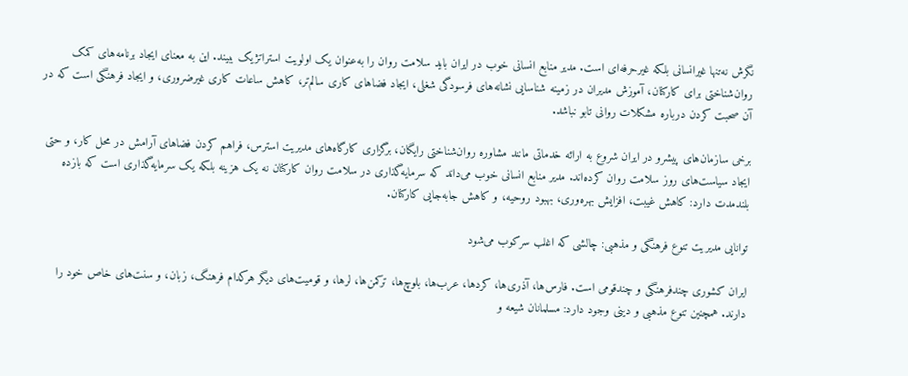نگرش نه‌تنها غیرانسانی بلکه غیرحرفه‌ای است. مدیر منابع انسانی خوب در ایران باید سلامت روان را به‌عنوان یک اولویت استراتژیک ببیند. این به معنای ایجاد برنامه‌های کمک روان‌شناختی برای کارکنان، آموزش مدیران در زمینه شناسایی نشانه‌های فرسودگی شغلی، ایجاد فضاهای کاری سالم‌تر، کاهش ساعات کاری غیرضروری، و ایجاد فرهنگی است که در آن صحبت کردن درباره مشکلات روانی تابو نباشد.

برخی سازمان‌های پیشرو در ایران شروع به ارائه خدماتی مانند مشاوره روان‌شناختی رایگان، برگزاری کارگاه‌های مدیریت استرس، فراهم کردن فضاهای آرامش در محل کار، و حتی ایجاد سیاست‌های روز سلامت روان کرده‌اند. مدیر منابع انسانی خوب می‌داند که سرمایه‌گذاری در سلامت روان کارکنان نه یک هزینه بلکه یک سرمایه‌گذاری است که بازده بلندمدت دارد: کاهش غیبت، افزایش بهره‌وری، بهبود روحیه، و کاهش جابه‌جایی کارکنان.

توانایی مدیریت تنوع فرهنگی و مذهبی: چالشی که اغلب سرکوب می‌شود

ایران کشوری چندفرهنگی و چندقومی است. فارس‌ها، آذری‌ها، کردها، عرب‌ها، بلوچ‌ها، ترکمن‌ها، لرها، و قومیت‌های دیگر هرکدام فرهنگ، زبان، و سنت‌های خاص خود را دارند. همچنین تنوع مذهبی و دینی وجود دارد: مسلمانان شیعه و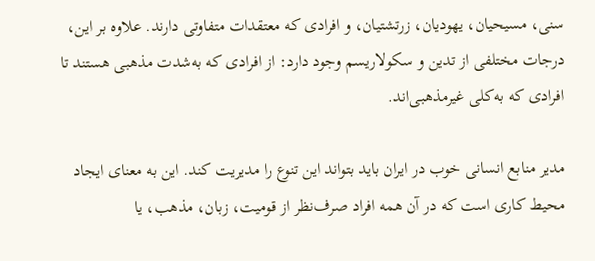سنی، مسیحیان، یهودیان، زرتشتیان، و افرادی که معتقدات متفاوتی دارند. علاوه بر این، درجات مختلفی از تدین و سکولاریسم وجود دارد: از افرادی که به‌شدت مذهبی هستند تا افرادی که به‌کلی غیرمذهبی‌اند.

مدیر منابع انسانی خوب در ایران باید بتواند این تنوع را مدیریت کند. این به معنای ایجاد محیط کاری است که در آن همه افراد صرف‌نظر از قومیت، زبان، مذهب، یا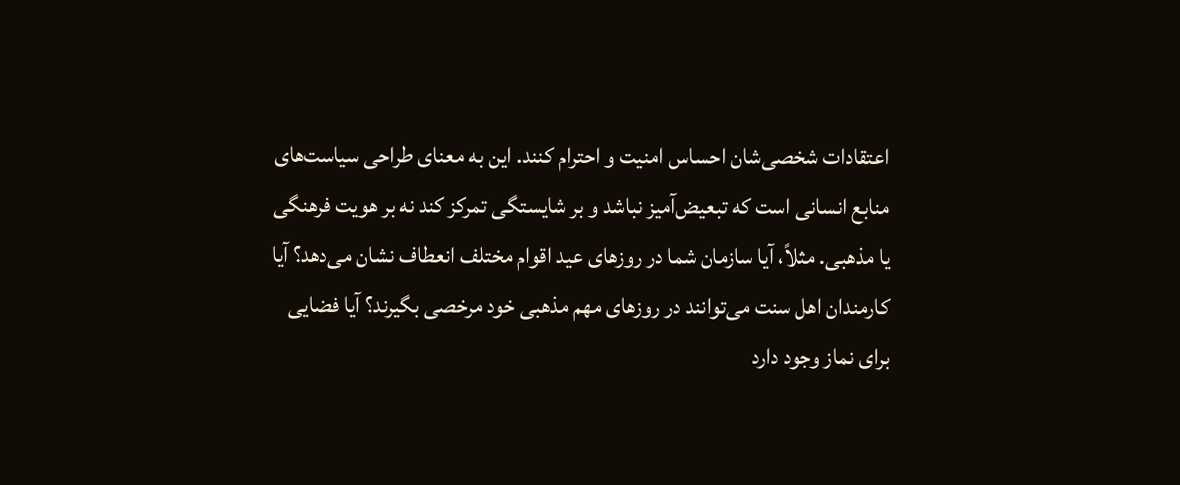اعتقادات شخصی‌شان احساس امنیت و احترام کنند. این به معنای طراحی سیاست‌های منابع انسانی است که تبعیض‌آمیز نباشد و بر شایستگی تمرکز کند نه بر هویت فرهنگی یا مذهبی. مثلاً، آیا سازمان شما در روزهای عید اقوام مختلف انعطاف نشان می‌دهد؟ آیا کارمندان اهل سنت می‌توانند در روزهای مهم مذهبی خود مرخصی بگیرند؟ آیا فضایی برای نماز وجود دارد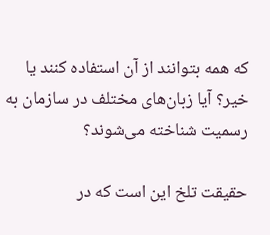که همه بتوانند از آن استفاده کنند یا خیر؟ آیا زبان‌های مختلف در سازمان به رسمیت شناخته می‌شوند؟

حقیقت تلخ این است که در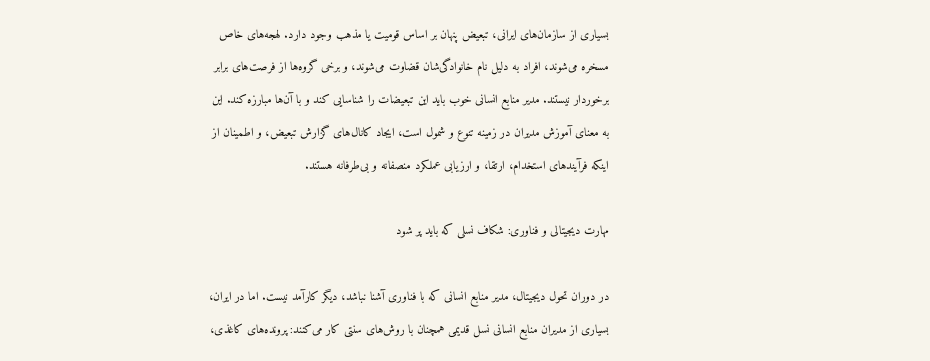بسیاری از سازمان‌های ایرانی، تبعیض پنهان بر اساس قومیت یا مذهب وجود دارد. لهجه‌های خاص مسخره می‌شوند، افراد به دلیل نام خانوادگی‌شان قضاوت می‌شوند، و برخی گروه‌ها از فرصت‌های برابر برخوردار نیستند. مدیر منابع انسانی خوب باید این تبعیضات را شناسایی کند و با آن‌ها مبارزه کند. این به معنای آموزش مدیران در زمینه تنوع و شمول است، ایجاد کانال‌های گزارش تبعیض، و اطمینان از اینکه فرآیندهای استخدام، ارتقا، و ارزیابی عملکرد منصفانه و بی‌طرفانه هستند.

مهارت دیجیتالی و فناوری: شکاف نسلی که باید پر شود

در دوران تحول دیجیتال، مدیر منابع انسانی که با فناوری آشنا نباشد، دیگر کارآمد نیست. اما در ایران، بسیاری از مدیران منابع انسانی نسل قدیمی همچنان با روش‌های سنتی کار می‌کنند: پرونده‌های کاغذی،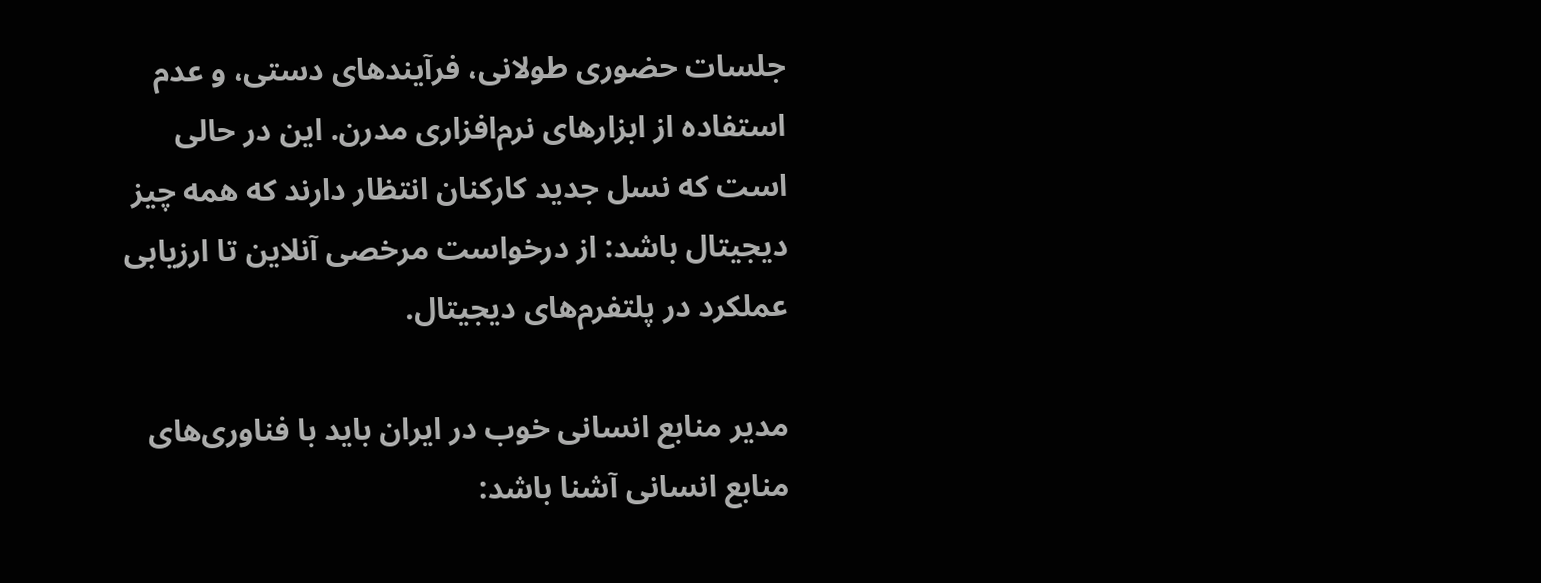جلسات حضوری طولانی، فرآیندهای دستی، و عدم استفاده از ابزارهای نرم‌افزاری مدرن. این در حالی است که نسل جدید کارکنان انتظار دارند که همه چیز دیجیتال باشد: از درخواست مرخصی آنلاین تا ارزیابی عملکرد در پلتفرم‌های دیجیتال.

مدیر منابع انسانی خوب در ایران باید با فناوری‌های منابع انسانی آشنا باشد: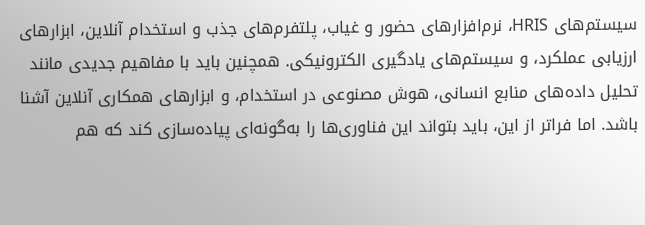سیستم‌های HRIS، نرم‌افزارهای حضور و غیاب، پلتفرم‌های جذب و استخدام آنلاین، ابزارهای ارزیابی عملکرد، و سیستم‌های یادگیری الکترونیکی. همچنین باید با مفاهیم جدیدی مانند تحلیل داده‌های منابع انسانی، هوش مصنوعی در استخدام، و ابزارهای همکاری آنلاین آشنا باشد. اما فراتر از این، باید بتواند این فناوری‌ها را به‌گونه‌ای پیاده‌سازی کند که هم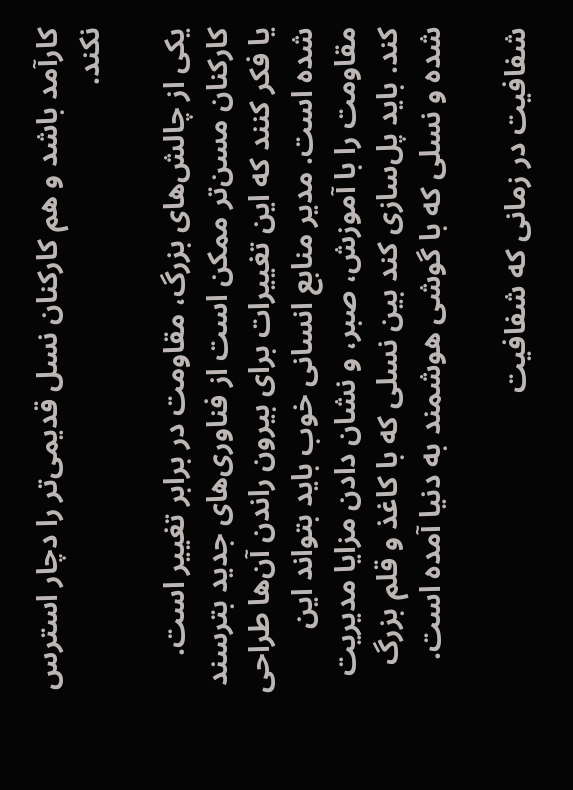کارآمد باشد و هم کارکنان نسل قدیمی‌تر را دچار استرس نکند.

یکی از چالش‌های بزرگ، مقاومت در برابر تغییر است. کارکنان مسن‌تر ممکن است از فناوری‌های جدید بترسند یا فکر کنند که این تغییرات برای بیرون راندن آن‌ها طراحی شده است. مدیر منابع انسانی خوب باید بتواند این مقاومت را با آموزش، صبر، و نشان دادن مزایا مدیریت کند. باید پل‌سازی کند بین نسلی که با کاغذ و قلم بزرگ شده و نسلی که با گوشی هوشمند به دنیا آمده است.

شفافیت در زمانی که شفافیت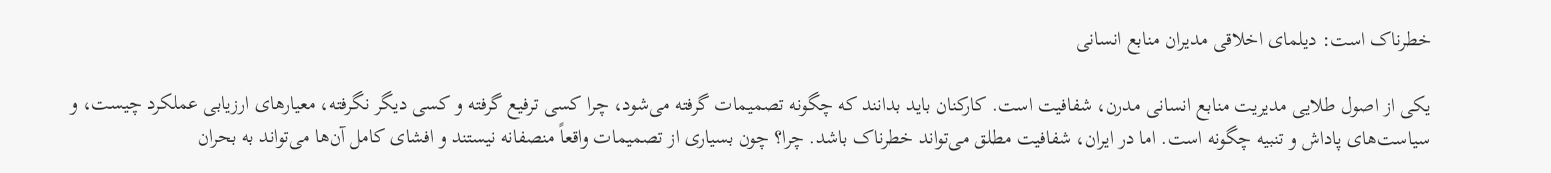خطرناک است: دیلمای اخلاقی مدیران منابع انسانی

یکی از اصول طلایی مدیریت منابع انسانی مدرن، شفافیت است. کارکنان باید بدانند که چگونه تصمیمات گرفته می‌شود، چرا کسی ترفیع گرفته و کسی دیگر نگرفته، معیارهای ارزیابی عملکرد چیست، و سیاست‌های پاداش و تنبیه چگونه است. اما در ایران، شفافیت مطلق می‌تواند خطرناک باشد. چرا؟ چون بسیاری از تصمیمات واقعاً منصفانه نیستند و افشای کامل آن‌ها می‌تواند به بحران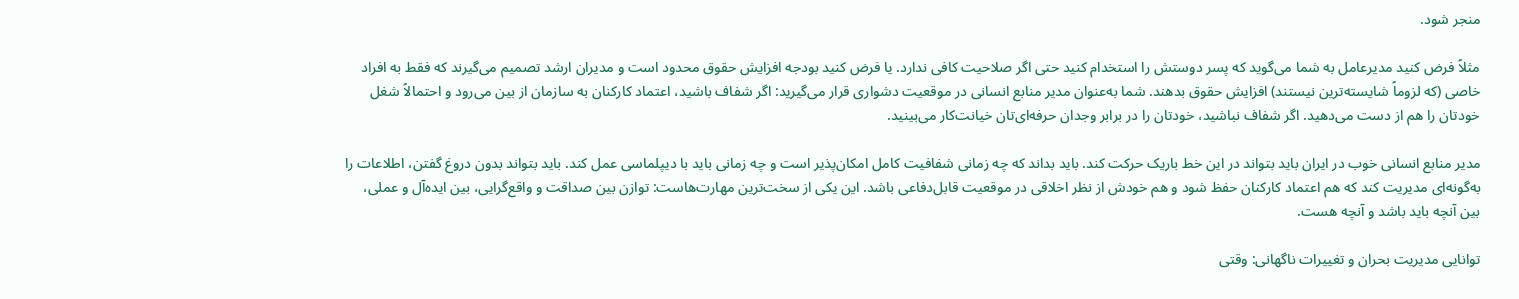منجر شود.

مثلاً فرض کنید مدیرعامل به شما می‌گوید که پسر دوستش را استخدام کنید حتی اگر صلاحیت کافی ندارد. یا فرض کنید بودجه افزایش حقوق محدود است و مدیران ارشد تصمیم می‌گیرند که فقط به افراد خاصی (که لزوماً شایسته‌ترین نیستند) افزایش حقوق بدهند. شما به‌عنوان مدیر منابع انسانی در موقعیت دشواری قرار می‌گیرید: اگر شفاف باشید، اعتماد کارکنان به سازمان از بین می‌رود و احتمالاً شغل خودتان را هم از دست می‌دهید. اگر شفاف نباشید، خودتان را در برابر وجدان حرفه‌ای‌تان خیانت‌کار می‌بینید.

مدیر منابع انسانی خوب در ایران باید بتواند در این خط باریک حرکت کند. باید بداند که چه زمانی شفافیت کامل امکان‌پذیر است و چه زمانی باید با دیپلماسی عمل کند. باید بتواند بدون دروغ گفتن، اطلاعات را به‌گونه‌ای مدیریت کند که هم اعتماد کارکنان حفظ شود و هم خودش از نظر اخلاقی در موقعیت قابل‌دفاعی باشد. این یکی از سخت‌ترین مهارت‌هاست: توازن بین صداقت و واقع‌گرایی، بین ایده‌آل و عملی، بین آنچه باید باشد و آنچه هست.

توانایی مدیریت بحران و تغییرات ناگهانی: وقتی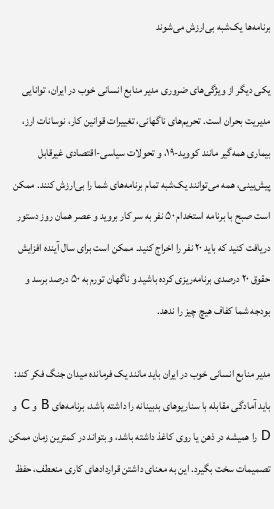برنامه‌ها یک‌شبه بی‌ارزش می‌شوند

یکی دیگر از ویژگی‌های ضروری مدیر منابع انسانی خوب در ایران، توانایی مدیریت بحران است. تحریم‌های ناگهانی، تغییرات قوانین کار، نوسانات ارز، بیماری همه‌گیر مانند کووید-۱۹، و تحولات سیاسی-اقتصادی غیرقابل پیش‌بینی، همه می‌توانند یک‌شبه تمام برنامه‌های شما را بی‌ارزش کنند. ممکن است صبح با برنامه استخدام ۵۰ نفر به سر کار بروید و عصر همان روز دستور دریافت کنید که باید ۲۰ نفر را اخراج کنید. ممکن است برای سال آینده افزایش حقوق ۲۰ درصدی برنامه‌ریزی کرده باشید و ناگهان تورم به ۵۰ درصد برسد و بودجه شما کفاف هیچ چیز را ندهد.

مدیر منابع انسانی خوب در ایران باید مانند یک فرمانده میدان جنگ فکر کند: باید آمادگی مقابله با سناریوهای بدبینانه را داشته باشد، برنامه‌های B و C و D را همیشه در ذهن یا روی کاغذ داشته باشد، و بتواند در کمترین زمان ممکن تصمیمات سخت بگیرد. این به معنای داشتن قراردادهای کاری منعطف، حفظ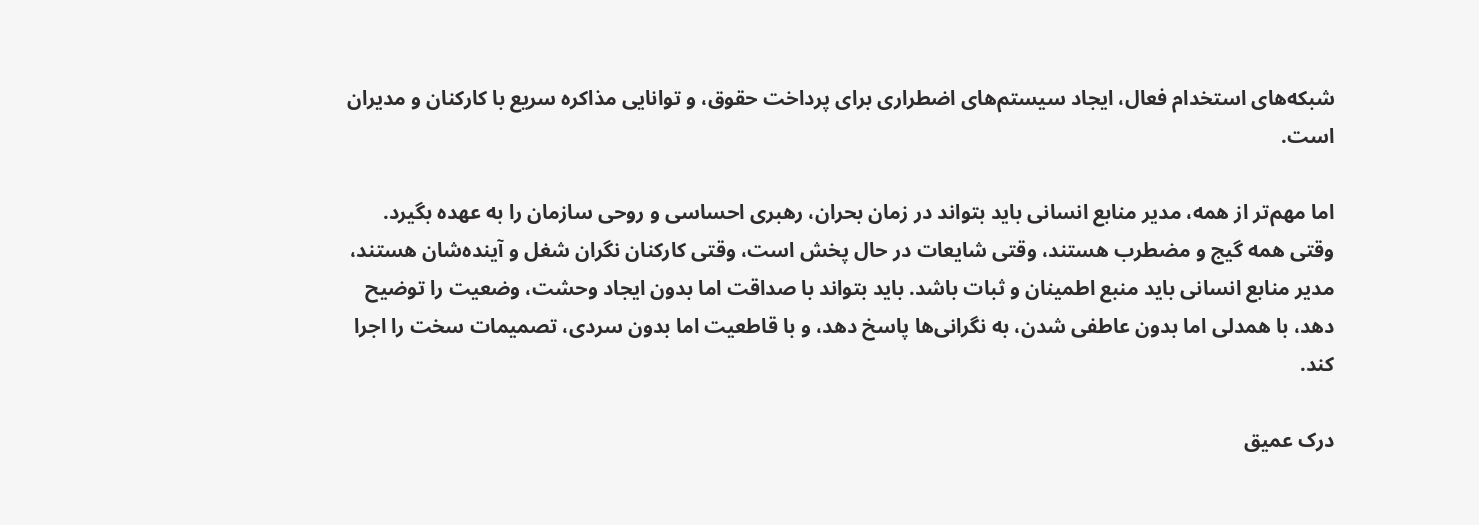شبکه‌های استخدام فعال، ایجاد سیستم‌های اضطراری برای پرداخت حقوق، و توانایی مذاکره سریع با کارکنان و مدیران است.

اما مهم‌تر از همه، مدیر منابع انسانی باید بتواند در زمان بحران، رهبری احساسی و روحی سازمان را به عهده بگیرد. وقتی همه گیج و مضطرب هستند، وقتی شایعات در حال پخش است، وقتی کارکنان نگران شغل و آینده‌شان هستند، مدیر منابع انسانی باید منبع اطمینان و ثبات باشد. باید بتواند با صداقت اما بدون ایجاد وحشت، وضعیت را توضیح دهد، با همدلی اما بدون عاطفی شدن، به نگرانی‌ها پاسخ دهد، و با قاطعیت اما بدون سردی، تصمیمات سخت را اجرا کند.

درک عمیق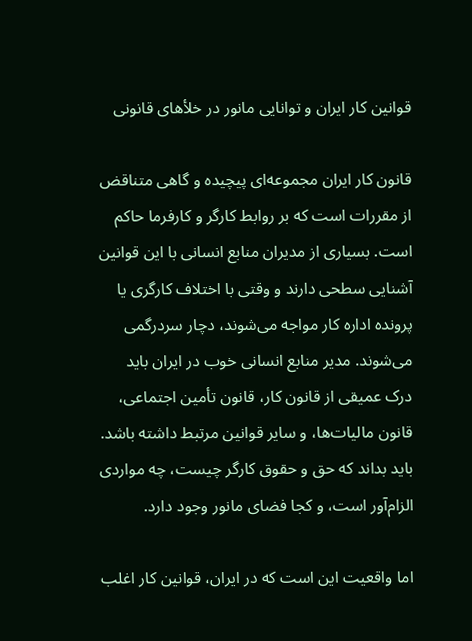قوانین کار ایران و توانایی مانور در خلأهای قانونی

قانون کار ایران مجموعه‌ای پیچیده و گاهی متناقض از مقررات است که بر روابط کارگر و کارفرما حاکم است. بسیاری از مدیران منابع انسانی با این قوانین آشنایی سطحی دارند و وقتی با اختلاف کارگری یا پرونده اداره کار مواجه می‌شوند، دچار سردرگمی می‌شوند. مدیر منابع انسانی خوب در ایران باید درک عمیقی از قانون کار، قانون تأمین اجتماعی، قانون مالیات‌ها، و سایر قوانین مرتبط داشته باشد. باید بداند که حق و حقوق کارگر چیست، چه مواردی الزام‌آور است، و کجا فضای مانور وجود دارد.

اما واقعیت این است که در ایران، قوانین کار اغلب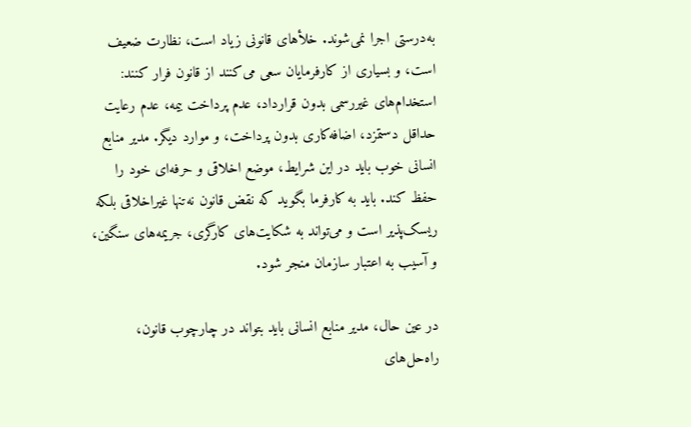به‌درستی اجرا نمی‌شوند. خلأهای قانونی زیاد است، نظارت ضعیف است، و بسیاری از کارفرمایان سعی می‌کنند از قانون فرار کنند: استخدام‌های غیررسمی بدون قرارداد، عدم پرداخت بیمه، عدم رعایت حداقل دستمزد، اضافه‌کاری بدون پرداخت، و موارد دیگر. مدیر منابع انسانی خوب باید در این شرایط، موضع اخلاقی و حرفه‌ای خود را حفظ کند. باید به کارفرما بگوید که نقض قانون نه‌تنها غیراخلاقی بلکه ریسک‌پذیر است و می‌تواند به شکایت‌های کارگری، جریمه‌های سنگین، و آسیب به اعتبار سازمان منجر شود.

در عین حال، مدیر منابع انسانی باید بتواند در چارچوب قانون، راه‌حل‌های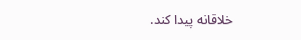خلاقانه پیدا کند.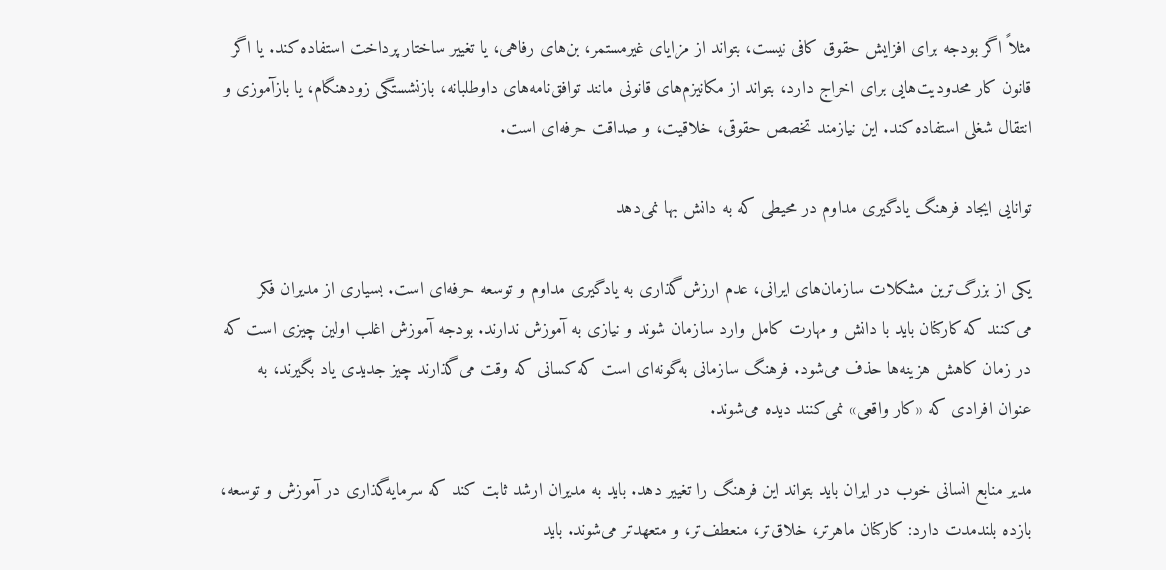مثلاً اگر بودجه برای افزایش حقوق کافی نیست، بتواند از مزایای غیرمستمر، بن‌های رفاهی، یا تغییر ساختار پرداخت استفاده کند. یا اگر قانون کار محدودیت‌هایی برای اخراج دارد، بتواند از مکانیزم‌های قانونی مانند توافق‌نامه‌های داوطلبانه، بازنشستگی زودهنگام، یا بازآموزی و انتقال شغلی استفاده کند. این نیازمند تخصص حقوقی، خلاقیت، و صداقت حرفه‌ای است.

توانایی ایجاد فرهنگ یادگیری مداوم در محیطی که به دانش بها نمی‌دهد

یکی از بزرگ‌ترین مشکلات سازمان‌های ایرانی، عدم ارزش‌گذاری به یادگیری مداوم و توسعه حرفه‌ای است. بسیاری از مدیران فکر می‌کنند که کارکنان باید با دانش و مهارت کامل وارد سازمان شوند و نیازی به آموزش ندارند. بودجه آموزش اغلب اولین چیزی است که در زمان کاهش هزینه‌ها حذف می‌شود. فرهنگ سازمانی به‌گونه‌ای است که کسانی که وقت می‌گذارند چیز جدیدی یاد بگیرند، به عنوان افرادی که «کار واقعی» نمی‌کنند دیده می‌شوند.

مدیر منابع انسانی خوب در ایران باید بتواند این فرهنگ را تغییر دهد. باید به مدیران ارشد ثابت کند که سرمایه‌گذاری در آموزش و توسعه، بازده بلندمدت دارد: کارکنان ماهرتر، خلاق‌تر، منعطف‌تر، و متعهدتر می‌شوند. باید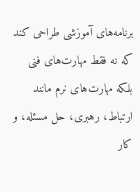برنامه‌های آموزشی طراحی کند که نه فقط مهارت‌های فنی بلکه مهارت‌های نرم مانند ارتباط، رهبری، حل مسئله، و کار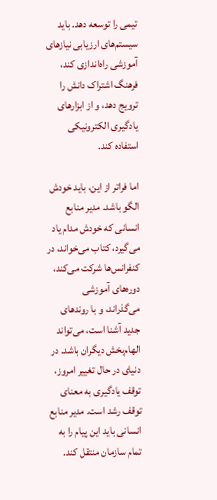تیمی را توسعه دهد. باید سیستم‌های ارزیابی نیازهای آموزشی راه‌اندازی کند، فرهنگ اشتراک دانش را ترویج دهد، و از ابزارهای یادگیری الکترونیکی استفاده کند.

اما فراتر از این، باید خودش الگو باشد. مدیر منابع انسانی که خودش مدام یاد می‌گیرد، کتاب می‌خواند، در کنفرانس‌ها شرکت می‌کند، دوره‌های آموزشی می‌گذراند، و با روندهای جدید آشنا است، می‌تواند الهام‌بخش دیگران باشد. در دنیای در حال تغییر امروز، توقف یادگیری به معنای توقف رشد است. مدیر منابع انسانی باید این پیام را به تمام سازمان منتقل کند.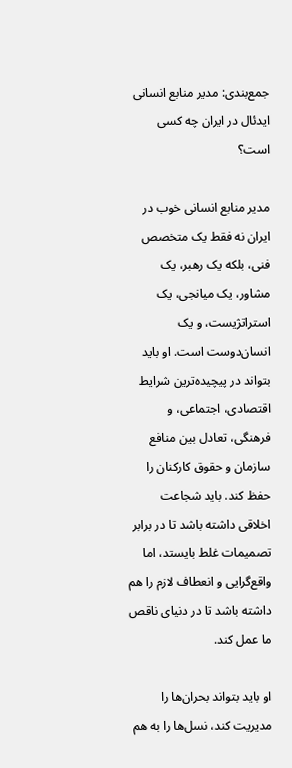جمع‌بندی: مدیر منابع انسانی ایدئال در ایران چه کسی است؟

مدیر منابع انسانی خوب در ایران نه فقط یک متخصص فنی، بلکه یک رهبر، یک مشاور، یک میانجی، یک استراتژیست، و یک انسان‌دوست است. او باید بتواند در پیچیده‌ترین شرایط اقتصادی، اجتماعی، و فرهنگی، تعادل بین منافع سازمان و حقوق کارکنان را حفظ کند. باید شجاعت اخلاقی داشته باشد تا در برابر تصمیمات غلط بایستد، اما واقع‌گرایی و انعطاف لازم را هم داشته باشد تا در دنیای ناقص ما عمل کند.

او باید بتواند بحران‌ها را مدیریت کند، نسل‌ها را به هم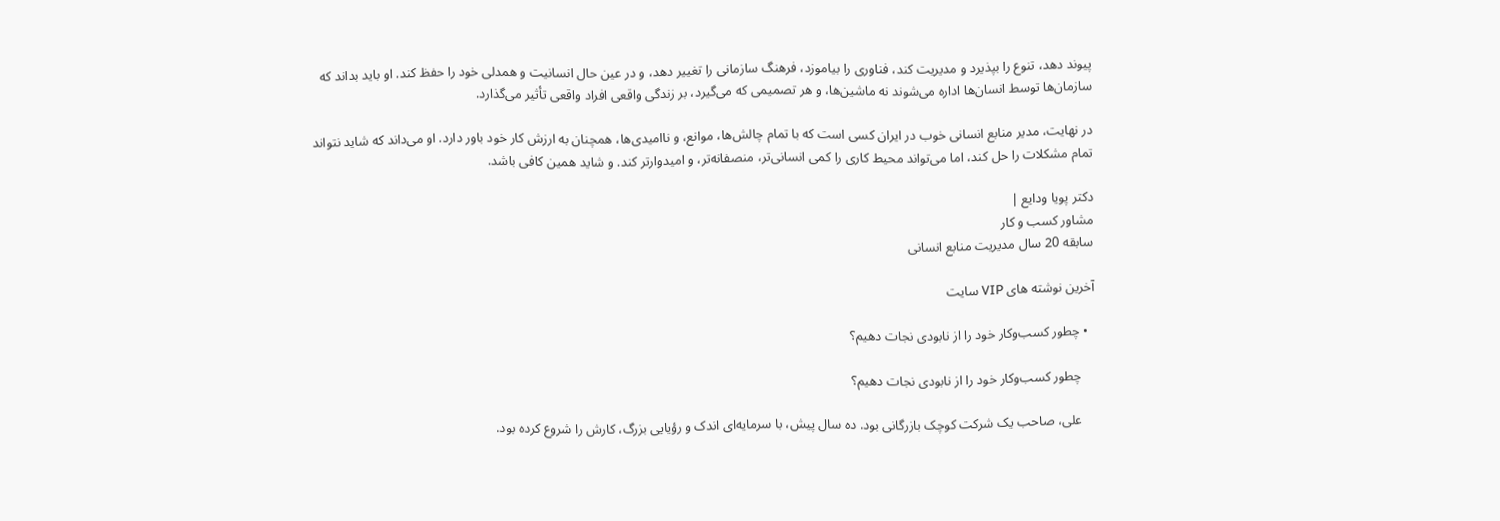پیوند دهد، تنوع را بپذیرد و مدیریت کند، فناوری را بیاموزد، فرهنگ سازمانی را تغییر دهد، و در عین حال انسانیت و همدلی خود را حفظ کند. او باید بداند که سازمان‌ها توسط انسان‌ها اداره می‌شوند نه ماشین‌ها، و هر تصمیمی که می‌گیرد، بر زندگی واقعی افراد واقعی تأثیر می‌گذارد.

در نهایت، مدیر منابع انسانی خوب در ایران کسی است که با تمام چالش‌ها، موانع، و ناامیدی‌ها، همچنان به ارزش کار خود باور دارد. او می‌داند که شاید نتواند تمام مشکلات را حل کند، اما می‌تواند محیط کاری را کمی انسانی‌تر، منصفانه‌تر، و امیدوارتر کند. و شاید همین کافی باشد.

دکتر پویا ودایع |
مشاور کسب و کار
سابقه 20 سال مدیریت منابع انسانی

آخرین نوشته های VIP سایت

  • چطور کسب‌وکار خود را از نابودی نجات دهیم؟

    چطور کسب‌وکار خود را از نابودی نجات دهیم؟

    علی، صاحب یک شرکت کوچک بازرگانی بود. ده سال پیش، با سرمایه‌ای اندک و رؤیایی بزرگ، کارش را شروع کرده بود.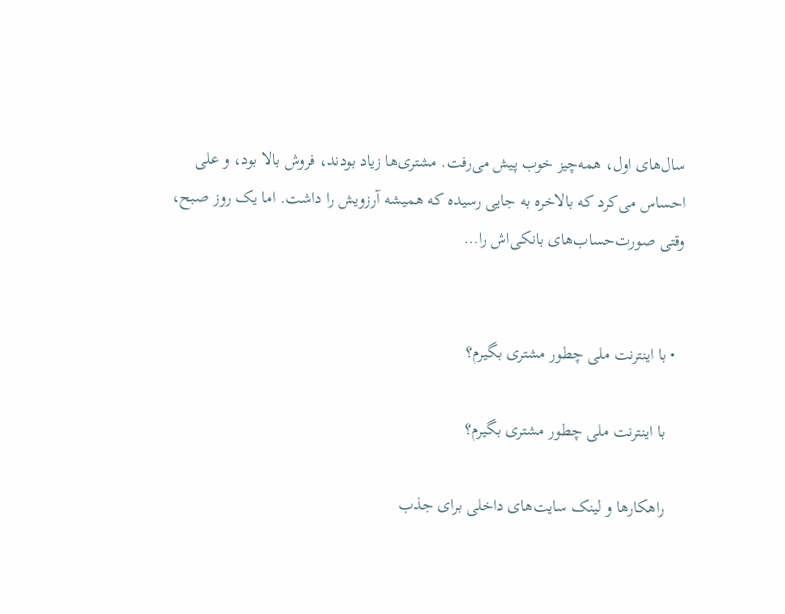سال‌های اول، همه‌چیز خوب پیش می‌رفت. مشتری‌ها زیاد بودند، فروش بالا بود، و علی احساس می‌کرد که بالاخره به جایی رسیده که همیشه آرزویش را داشت. اما یک روز صبح، وقتی صورت‌حساب‌های بانکی‌اش را…


  • با اینترنت ملی چطور مشتری بگیرم؟

    با اینترنت ملی چطور مشتری بگیرم؟

    راهکارها و لینک سایت‌های داخلی برای جذب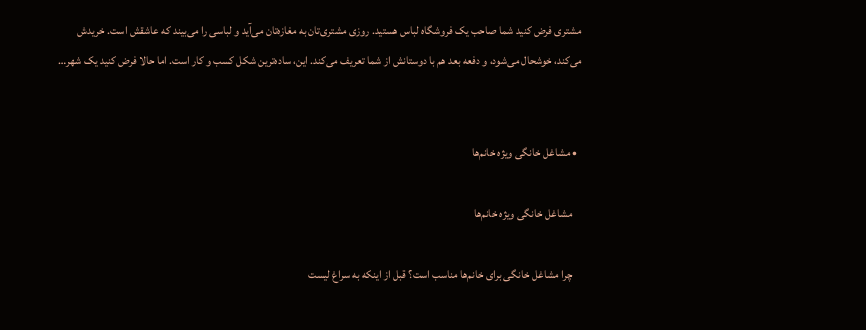مشتری فرض کنید شما صاحب یک فروشگاه لباس هستید. روزی مشتری‌تان به مغازه‌تان می‌آید و لباسی را می‌بیند که عاشقش است. خریدش می‌کند، خوشحال می‌شود، و دفعه بعد هم با دوستانش از شما تعریف می‌کند. این، ساده‌ترین شکل کسب و کار است. اما حالا فرض کنید یک شهر…


  • مشاغل خانگی ویژه خانم‌ها

    مشاغل خانگی ویژه خانم‌ها

    چرا مشاغل خانگی برای خانم‌ها مناسب است؟ قبل از اینکه به سراغ لیست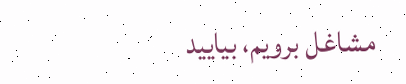مشاغل برویم، بیایید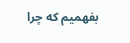بفهمیم که چرا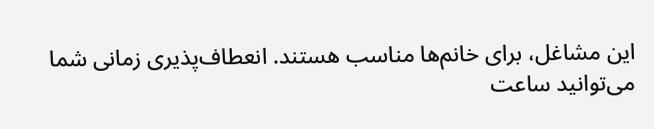این مشاغل، برای خانم‌ها مناسب هستند. انعطاف‌پذیری زمانی شما می‌توانید ساعت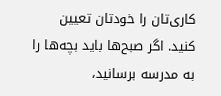کاری‌تان را خودتان تعیین کنید. اگر صبح‌ها باید بچه‌ها را به مدرسه برسانید،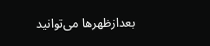بعدازظهرها می‌توانید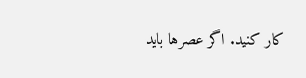کار کنید. اگر عصرها باید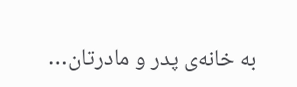به خانه‌ی پدر و مادرتان…